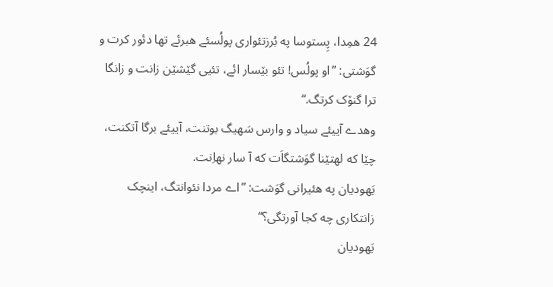24 همِدا، پِستوسا په بُرزتئواری پولُسئے هبرئے تها دئور کرت و گوَشتی: ”او پولُس! تئو بێسار ائے، تئیی گێشێن زانت و زانگا ترا گنۆک کرتگ.“
وهدے آییئے سیاد و وارس سَهیگ بوتنت، آییئے برگا آتکنت، چێا که لهتێنا گوَشتگاَت که آ سار نهاِنت.
یَهودیان په هئیرانی گوَشت: ”اے مردا نئوانتگ، اینچک زانتکاری چه کجا آورتگی؟“
یَهودیان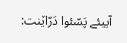آییئے پَسّئوا دَرّاێنت: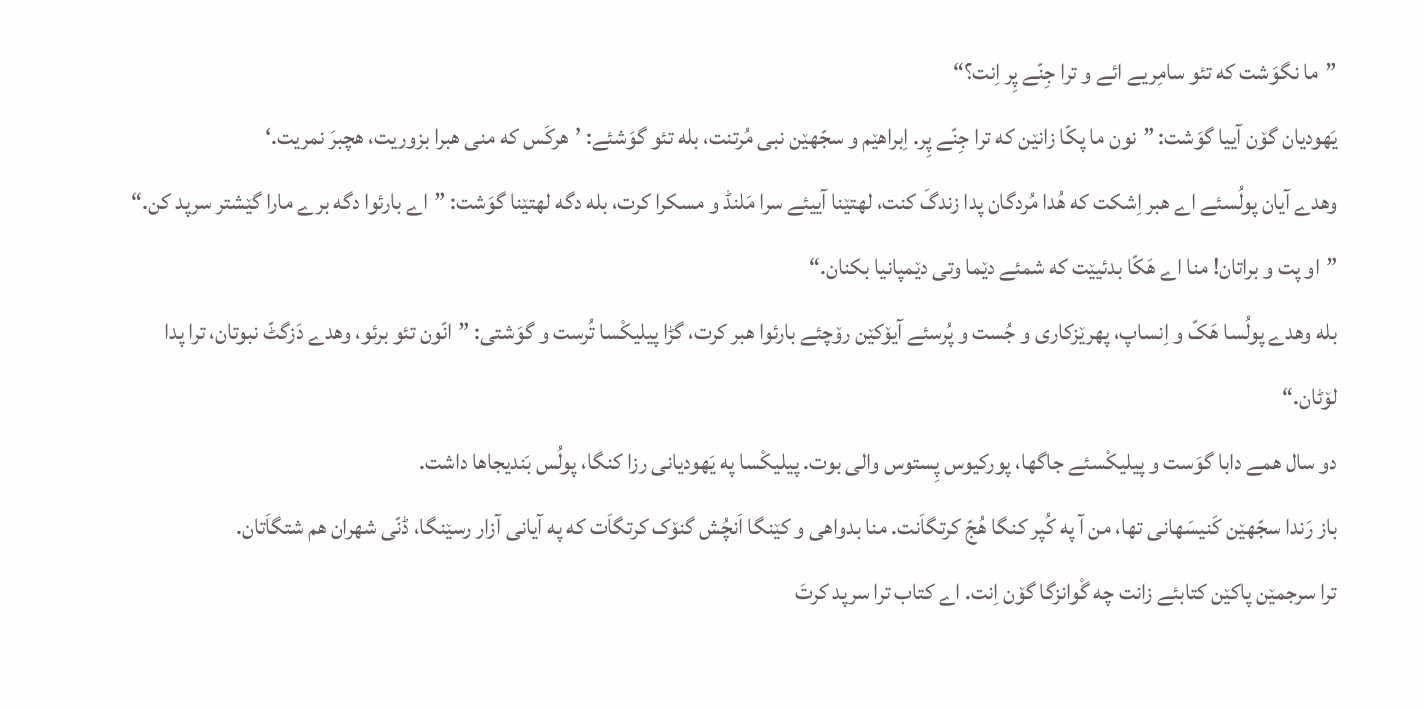”ما نگوَشت که تئو سامِریے ائے و ترا جِنّے پِر اِنت؟“
یَهودیان گۆن آییا گوَشت: ”نون ما پکّا زانێن که ترا جِنّے پِر. اِبراهێم و سجّهێن نبی مُرتنت، بله تئو گوَشئے: ’هرکَس که منی هبرا بزوریت، هچبرَ نمریت.‘
وهدے آیان پولُسئے اے هبر اِشکت که هُدا مُردگان پدا زندگَ کنت، لهتێنا آییئے سرا مَلنڈ و مسکرا کرت، بله دگه لهتێنا گوَشت: ”اے بارئوا دگه برے مارا گێشتر سرپد کن.“
”او پت و براتان! منا اے هَکّا بدئیێت که شمئے دێما وتی دێمپانیا بکنان.“
بله وهدے پولُسا هَکّ و اِنساپ، پهرێزکاری و جُست و پُرسئے آیۆکێن رۆچئے بارئوا هبر کرت، گڑا پیلیکْسا تُرست و گوَشتی: ”انّون تئو برئو، وهدے دَزگٹّ نبوتان، ترا پدا لۆٹان.“
دو سال همے دابا گوَست و پیلیکْسئے جاگها، پورکیوس پِستوس والی بوت. پیلیکْسا په یَهودیانی رزا کنگا، پولُس بَندیجاها داشت.
باز رَندا سجّهێن کَنیسَهانی تها، من آ په کُپر کنگا هُجّ کرتگاَنت. منا بدواهی و کێنگا اَنچُش گنۆک کرتگاَت که په آیانی آزار رسێنگا، ڈنّی شهران هم شتگاَتان.
ترا سرجمێن پاکێن کتابئے زانت چه گْوانزگا گۆن اِنت. اے کتاب ترا سرپد کرتَ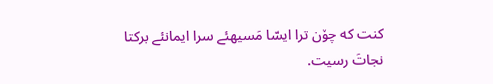کنت که چۆن ترا ایسّا مَسیهئے سرا ایمانئے برکتا نجاتَ رسیت.